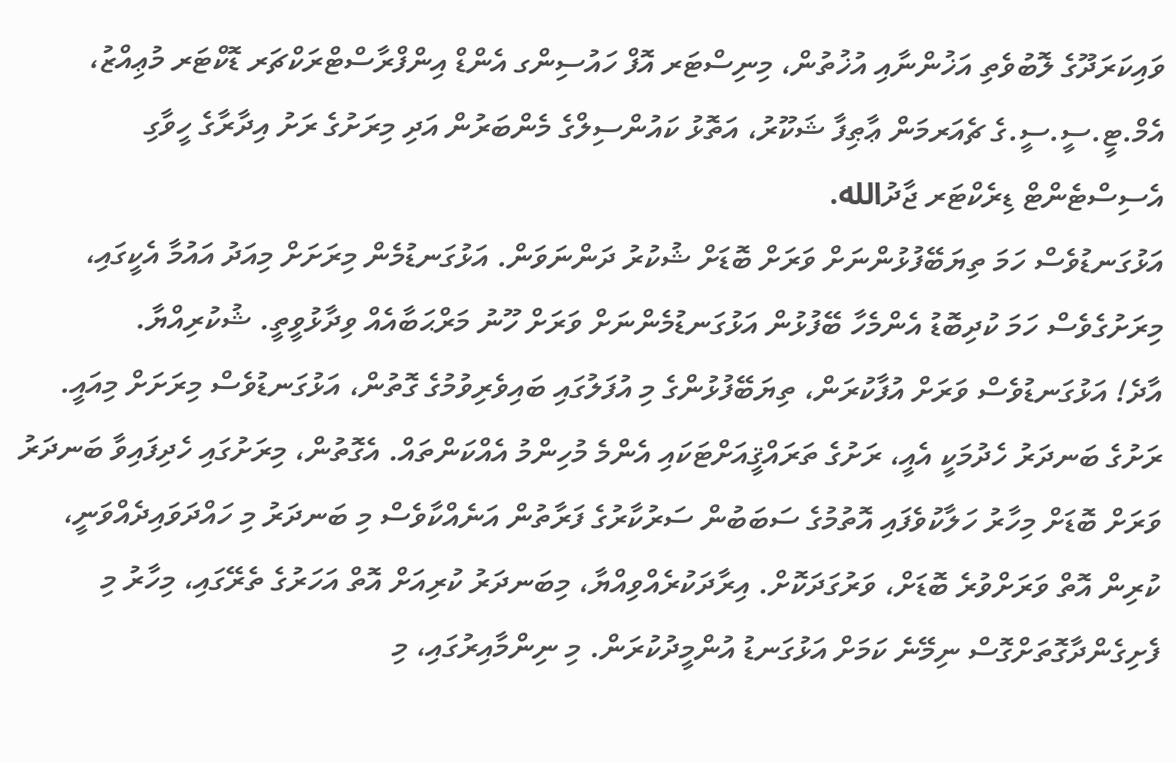ވައިކަރަދޫގެ ލޮބުވެތި އަޚުންނާއި އުޚުތުން، މިނިސްޓަރ އޮފް ހައުސިންގ އެންޑް އިންފްރާސްޓްރަކްޗަރ ޑޮކްޓަރ މުޢިއްޒު، އެމް.ޓީ.ސީ.ސީ.ގެ ޗެއަރމަން ޢާޠިފާ ޝަކޫރު، އަތޮޅު ކައުންސިލްގެ މެންބަރުން އަދި މިރަށުގެ ރަށު އިދާރާގެ ހީވާގި އެސިސްޓެންޓް ޑިރެކްޓަރ ޖާދުالله.
އަޅުގަނޑުވެސް ހަމަ ތިޔަބޭފުޅުންނަށް ވަރަށް ބޮޑަށް ޝުކުރު ދަންނަވަން. އަޅުގަނޑުމެން މިރަށަށް މިއަދު އައުމާ އެކީގައި، މިރަށުގެވެސް ހަމަ ކުދިބޮޑު އެންމެހާ ބޭފުޅުން އަޅުގަނޑުމެންނަށް ވަރަށް ހޫނު މަރްޙަބާއެއް ވިދާޅުވީތީ. ޝުކުރިއްޔާ.
އާދެ! އަޅުގަނޑުވެސް ވަރަށް އުފާކުރަން، ތިޔަބޭފުޅުންގެ މި އުފަލުގައި ބައިވެރިވުމުގެ ގޮތުން، އަޅުގަނޑުވެސް މިރަށަށް މިއައީ. ރަށުގެ ބަނދަރު ހެދުމަކީ އެއީ، ރަށުގެ ތަރައްޤީއަށްޓަކައި އެންމެ މުހިންމު އެއްކަންތައް. އެގޮތުން، މިރަށުގައި ހެދިފައިވާ ބަނދަރު ވަރަށް ބޮޑަށް މިހާރު ހަލާކުވެފައި އޮތުމުގެ ސަބަބުން ސަރުކާރުގެ ފަރާތުން އަނެއްކާވެސް މި ބަނދަރު މި ހައްދަވައިދެއްވަނީ، ކުރިން އޮތް ވަރަށްވުރެ ބޮޑަށް، ވަރުގަދަކޮށް. އިރާދަކުރެއްވިއްޔާ، މިބަނދަރު ކުރިއަށް އޮތް އަހަރުގެ ތެރޭގައި، މިހާރު މި ފެށިގެންދާގޮތަށްގޮސް ނިމޭނެ ކަމަށް އަޅުގަނޑު އުންމީދުކުރަން. މި ނިންމާއިރުގައި، މި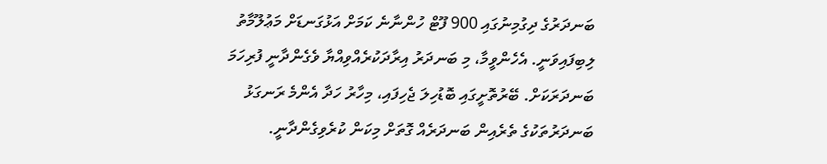ބަނދަރުގެ ދިގުމިނުގައި 900 ފޫޓް ހުންނާނެ ކަމަށް އަޅުގަނޑަށް މަޢުލޫމާތު ލިބިފައިވަނީ. އެހެންވީމާ، މި ބަނދަރު އިރާދަކުރެއްވިއްޔާ ވެގެންދާނީ ފުރިހަމަ ބަނދަރަކަށް. ބޭރުތޮށީގައި ބޮޑުހިލަ ޖެހިފައި، މިހާރު ހަދާ އެންމެ ރަނގަޅު ބަނދަރުތަކުގެ ތެރެއިން ބަނދަރެއް ގޮތަށް މިކަން ކުރެވިގެންދާނީ.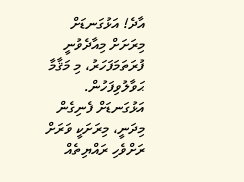އާދެ! އަޅުގަނޑަށް މިރަށަށް މިއާދެވުނީ ފުރަތަމަފަހަރު، މި މަޤާމާ ޙަވާލުވިފަހުން. އަޅުގަނޑަށް ފެނިގެން މިދަނީ، މިރަށަކީ ވަރަށް ރަށްވެހި ރައްޔިތެއް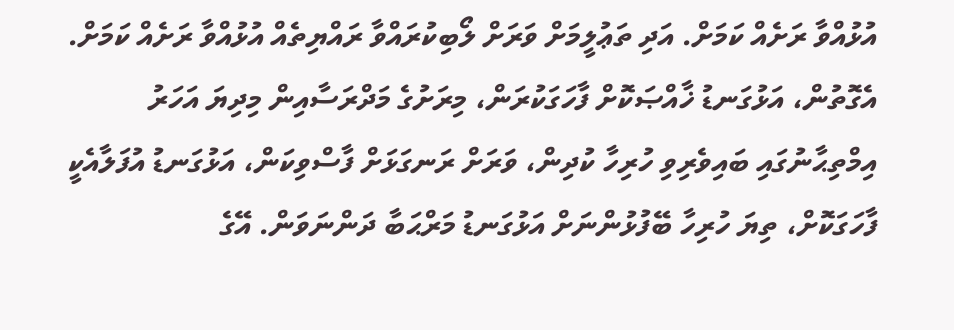އުޅުއްވާ ރަށެއް ކަމަށް. އަދި ތަޢުލީމަށް ވަރަށް ލޯބިކުރައްވާ ރައްޔިތެއް އުޅުއްވާ ރަށެއް ކަމަށް. އެގޮތުން، އަޅުގަނޑު ޚާއްޞަކޮށް ފާހަގަކުރަން، މިރަށުގެ މަދްރަސާއިން މިދިޔަ އަހަރު އިމްތިޙާނުގައި ބައިވެރިވި ހުރިހާ ކުދިން، ވަރަށް ރަނގަޅަށް ފާސްވިކަން، އަޅުގަނޑު އުފަލާއެކީ ފާހަގަކޮށް، ތިޔަ ހުރިހާ ބޭފުޅުންނަށް އަޅުގަނޑު މަރްޙަބާ ދަންނަވަން. އޭގެ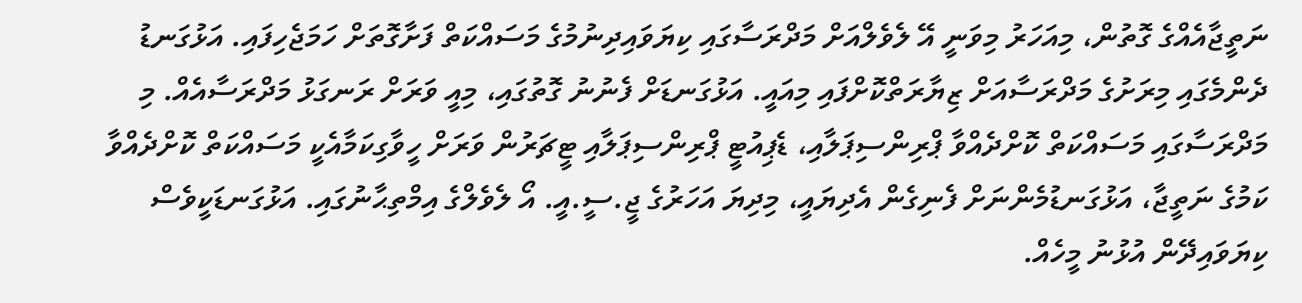ނަތީޖާއެއްގެ ގޮތުން، މިއަހަރު މިވަނީ އޭ ލެވެލްއަށް މަދްރަސާގައި ކިޔަވައިދިނުމުގެ މަސައްކަތް ފަށާގޮތަށް ހަމަޖެހިފައި. އަޅުގަނޑު ދެންމެގައި މިރަށުގެ މަދްރަސާއަށް ޒިޔާރަތްކޮށްފައި މިއައީ. އަޅުގަނޑަށް ފެނުނު ގޮތުގައި، މިއީ ވަރަށް ރަނގަޅު މަދްރަސާއެއް. މި މަދްރަސާގައި މަސައްކަތް ކޮށްދެއްވާ ޕްރިންސިޕަލާއި، ޑެޕިއުޓީ ޕްރިންސިޕަލާއި ޓީޗަރުން ވަރަށް ހީވާގިކަމާއެކީ މަސައްކަތް ކޮށްދެއްވާ ކަމުގެ ނަތީޖާ، އަޅުގަނޑުމެންނަށް ފެނިގެން އެދިޔައީ، މިދިޔަ އަހަރުގެ ޖީ.ސީ.އީ. އޯ ލެވެލްގެ އިމްތިޙާނުގައި. އަޅުގަނޑަކީވެސް ކިޔަވައިދޭން އުޅުނު މީހެއް.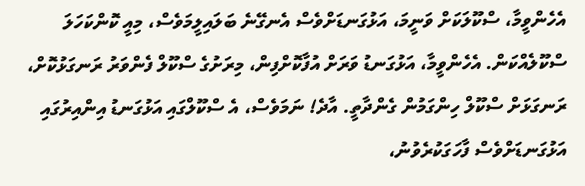އެހެންވީމާ، ސްކޫލަކަށް ވަނީމަ، އަޅުގަނޑަށްވެސް އެނގޭނެ ބަލައިލީމަވެސް، މިއީ ކޮންކަހަލަ ސްކޫލެއްކަން. އެހެންވީމާ، އަޅުގަނޑު ވަރަށް އުފާކޮށްފިން، މިރަށުގެ ސްކޫލް ފެންވަރު ރަނގަޅުކޮށް، ރަނގަޅަށް ސްކޫލް ހިންގަމުން ގެންދާތީ. އާދެ! ނަމަވެސް، އެ ސްކޫލްގައި އަޅުގަނޑު އިންއިރުގައި އަޅުގަނޑަށްވެސް ފާހަގަކުރެވުނު،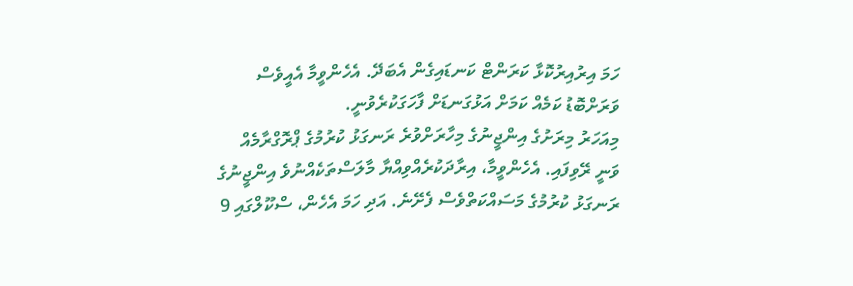ހަމަ އިރުއިރުކޮޅާ ކަރަންޓް ކަނޑައިގެން އެބަދޭ. އެހެންވީމާ އެއީވެސް ވަރަށްބޮޑު ކަމެއް ކަމަށް އަޅުގަނޑަށް ފާހަގަކުރެވުނީ.
މިއަހަރު މިރަށުގެ އިންޖީނުގެ މިހާރަށްވުރެ ރަނގަޅު ކުރުމުގެ ޕްރޮގްރާމެއް ވަނީ ރޭވިފައި. އެހެންވީމާ، އިރާދަކުރެއްވިއްޔާ މާލަސްތަކެއްނުވެ އިންޖީނުގެ ރަނގަޅު ކުރުމުގެ މަސައްކަތްވެސް ފެށޭނެ. އަދި ހަމަ އެހެން، ސްކޫލްގައި 9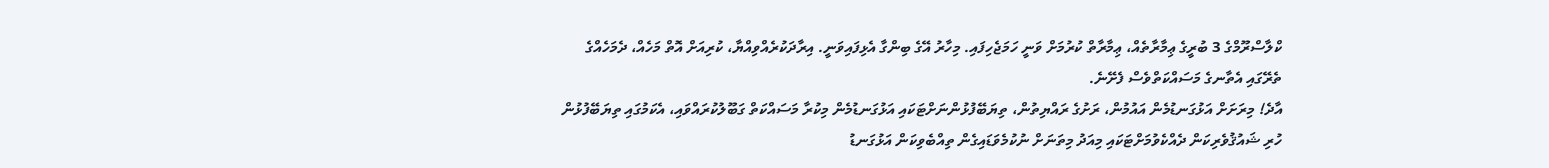ކްލާސްރޫމްގެ 3 ބުރީގެ ޢިމާރާތެއް، ޢިމާރާތް ކުރުމަށް ވަނީ ހަމަޖެހިފައި. މިހާރު އޭގެ ބިންގާ އެޅިފައިވަނީ. އިރާދަކުރެއްވިއްޔާ، ކުރިއަށް އޮތް މަހެއް، ދެމަހެއްގެ ތެރޭގައި އެތާނގެ މަސައްކަތްވެސް ފެށޭނެ.
އާދެ! މިރަށަށް އަޅުގަނޑުމެން އައުމުން، ރަށުގެ ރައްޔިތުން، ތިޔަބޭފުޅުންނަށްޓަކައި އަޅުގަނޑުމެން މިކުރާ މަސައްކަތް ގަބޫލުކުރައްވައި، އެކަމުގައި ތިޔަބޭފުޅުން ހުރި ޝައުޤުވެރިކަން ދެއްކެވުމަށްޓަކައި މިއަދު މިތަނަށް ނުކުމެވަޑައިގެން ތިއްބެވިކަން އަޅުގަނޑު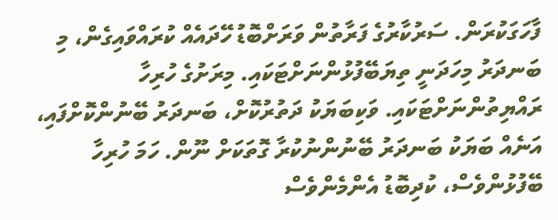ފާހަގަކުރަން. ސަރުކާރުގެ ފަރާތުން ވަރަށްބޮޑު ހޭދައެއް ކުރައްވައިގެން، މި ބަނދަރު މިހަދަނީ ތިޔަބޭފުޅުންނަށްޓަކައި. މިރަށުގެ ހުރިހާ ރައްޔިތުންނަށްޓަކައި. ވަކިބަޔަކު ދަތުރުކޮށް، ބަނދަރު ބޭނުންކޮށްފައި، އަނެއް ބަޔަކު ބަނދަރު ބޭނުންނުކުރާ ގޮތަކަށް ނޫން. ހަމަ ހުރިހާ ބޭފުޅުންވެސް، ކުދިބޮޑު އެންމެންވެސް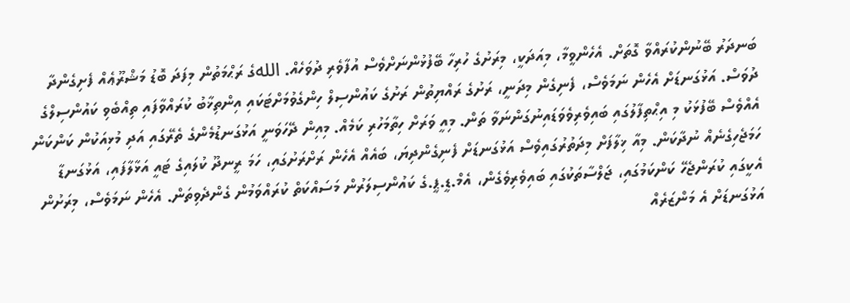ބަނދަރު ބޭނުންކުރައްވާ ގޮތަށް. އެހެންވީމާ، މިއަދަކީ، މިރަށުގެ ހުރިހާ ބޭފުޅުންނަށްވެސް އުފާވެރި ދުވަހެއް. اللهގެ ރަޙްމަތުން މިފަދަ ބޮޑު މަޝްރޫޢެއް ފެށިގެންދާ ދުވަސް. އަޅުގަނޑަށް އެހެން ނަމަވެސް، ފެނިގެން މިދަނީ، ރަށުގެ ރައްޔިތުން ރަށުގެ ކައުންސިލް ހިންގެވުމަށްޓަކައި އިންތިޚާބު ކުރައްވާފައި ތިއްބެވި ކައުންސިލްގެ އެއްވެސް ބޭފުޅަކު މި އިޙްތިފާލުގައި ބައިވެރިވެވަޑައިނުގަންނަވާ ތަން. މިއީ ވަރަށް ހިތާމަހުރި ކަމެއް. މިއިން ދޭހަވަނީ އަޅުގަނޑުމެންގެ ތެރޭގައި އަދި މުޅިއަކުން ކަންކަން ހަމަޖެހިގެނެއް ނުދާކަން. މިއާ ޚިލާފަށް މިދަތުރުގައިވެސް އަޅުގަނޑަށް ފެނިގެންދިޔަ، ބައެއް އެހެން ރަށްރަށުގައި، ހަމަ ރީނދޫ ކުލައިގެ ޓައީ އަޅާލާފައި، އަޅުގަނޑާ އެކީގައި ކުރަންޖެހޭ ކަންކަމުގައި، ޖަލްސާތަކުގައި ބައިވެރިވެގެން، އެމް.ޑީ.ޕީ.ގެ ކައުންސިލަރުން މަސައްކަތް ކުރައްވަމުން ގެންދެވިތަން. އެހެން ނަމަވެސް، މިރަށުން އަޅުގަނޑަށް އެ މަންޒަރެއް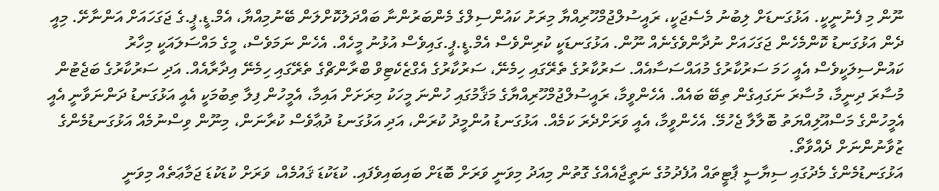ނޫން މި ފެނުނީކީ. އަޅުގަނޑަށް ލިބުނު މެސެޖަކީ، ރައީސުލްޖުމްހޫރިއްޔާ މިރަށު ކައުންސިލްގެ މެންބަރުންނާ ބައްދަލުކޮށްލަން ބޭނުމިއްޔާ، އެމް.ޑީ.ޕީ.ގެ ޖަގަހައަށް އަންނާށޭ. މިއީ ދެން އަޅުގަނޑު ކޮންމެހެން ޖަގަހައަށް ނުދާންވެގެނެއް ނޫން. އަޅުގަނޑަކީ ކުރިންވެސް އެމް.ޑީ.ޕީ.ގައިވެސް އުޅުނު މީހެއް. އެހެން ނަމަވެސް، މީގެ މައްސަލައަކީ މިހާރު ކައުންސިލަކީވެސް އެއީ ހަމަ ސަރުކާރުގެ މުއައްސަސާއެއް. ސަރުކާރުގެ ތެރޭގައި ހިމެނޭ، ސަރުކާރުގެ އެގްޒެކެޓިވް ބްރާންޗްގެ ތެރޭގައި ހިމެނޭ އިދާރާއެއް. އަދި ސަރުކާރުގެ ބަޖެޓުން މުސާރަ ދިނީމާ، މުސާރަ ނަގައިގެން ތިބޭ ބައެއް. އެހެންވީމާ، ރައީސުލްޖުމްހޫރިއްޔާގެ މަޤާމުގައި ހުންނަ މީހަކު މިރަށަށް އައިމާ، އެމީހުން ފިލާ ތިބުމަކީ އެއީ އަޅުގަނޑު ދަންނަވާނީ އެއީ އެމީހުންގެ މަސްއޫލިއްޔަތު ބޮލާލާ ޖެހުމޭ. އެހެންވީމާ، އެއީ ވަރަށްދެރަ ކަމެއް. އަޅުގަނޑު އުންމީދު ކުރަން، އަދި އަޅުގަނޑު ދުޢާވެސް ކުރާނަން، މިނޫން ވިސްނުމެއް އަޅުގަނޑުމެންގެ ޒުވާނުންނަށް ދެއްވާތޯ.
އަޅުގަނޑުމެންގެ މެދުގައި ސިޔާސީ ޕާޓީތައް އުފެދުމުގެ ނަތީޖާއެއްގެ ގޮތުން މިއަދު މިވަނީ ވަރަށް ބޮޑަށް ބައިބައިވެފައި. ކުޑަކުޑަ ޤައުމެއް، ވަރަށް ކުޑަކުޑަ ޖަމާޢަތެއް މިވަނީ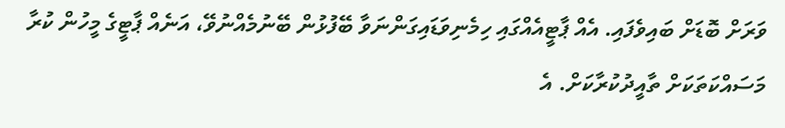ވަރަށް ބޮޑަށް ބައިވެފައި. އެއް ޕާޓީއެއްގައި ހިމެނިވަޑައިގަންނަވާ ބޭފުޅުން ބޭނުމެއްނުވޭ، އަނެއް ޕާޓީގެ މީހުން ކުރާ މަސައްކަތަކަށް ތާއީދުކުރާކަށް. އެ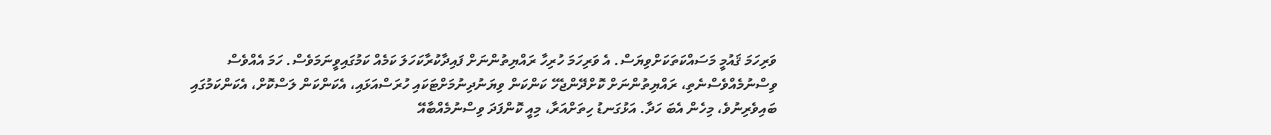ވަރިހަމަ ޤައުމީ މަސައްކަތަކަށްވިޔަސް. އެ ވަރިހަމަ ހުރިހާ ރައްޔިތުންނަށް ފައިދާކުރާކަހަލަ ކަމެއް ކަމުގައިވީނަމަވެސް. ހަމަ އެއްވެސް ވިސްނުމެއްވެސްނެތި، ރައްޔިތުންނަށް ކޮށްދޭންޖެހޭ ކަންކަން ވިޔަނުދިނުމަށްޓަކައި ހުރަސްއަޅައި، އެކަންކަން ލަސްކޮށް، އެކަންކަމުގައި ބައިވެރިނުވެ، މިހެން އެބަ ހަދާ. އަޅުގަނޑު ހިތަށްއަރާ، މިއީ ކޮންފަދަ ވިސްނުމެއްބާއޭ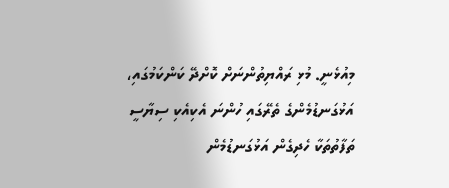މިއުޅެނީ. މުޅި ރައްޔިތުންނަށް ކޮށްދޭ ކަންކަމުގައި، އަޅުގަނޑުމެންގެ ތެރޭގައި ހުންނަ އެކިއެކި ސިޔާސީ ތަފާތުތަކާ ހެދިގެން އަޅުގަނޑުމެން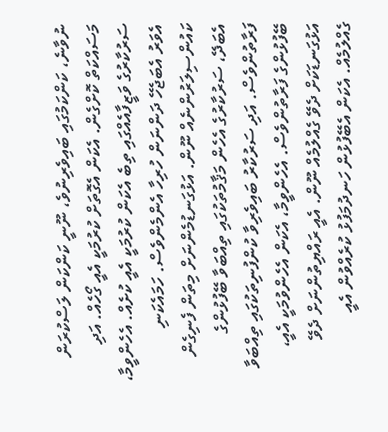ނުވާނެ، ކަންކަމުގައި ބައިވެރިނުވެ، ނޫނީ ކަންކަން ލަސްކުރަން މަސައްކަތް ކޮށްގެން. އެކަން އެގޮތަށް ކުރުމަކީ އެއީ ގޯހެއް. އަދި ސަރުކާރުގެ ވަޒީފާއެއްގައި ތިބެ އެކަން ކުރުމަކީ އެއީ ކުށެއް. އެހެންވީމާ، އެވަރު އެބަޖެހޭ ދަންނަން ހުރިހާ އެންމެންވެސް. ހަމައެކަނި ކައުންސިލަރުންނެއް ނޫން. އަޅުގަނޑުމެންނަށް މިތަން ފެނިގެން އެބަދޭ، ސަރުކާރުގެ އެހެން މަޤާމުތަކުގައި ތިއްބަވާ ބޭފުޅުންގެ ފަރާތުންވެސް. އަދި ސަރުކާރު ބައިވެރިވާ ކުންފުނިތަކުގައި ތިއްބަވާ ބޭފުޅުންގެ ފަރާތުންވެސް. އެހެންވީމާ، އެކަން އެހެންވުމަކީ އެއީ، އަޅުގަނޑަކަށް ދެވޭ ގެއްލުމެއް ނޫން. އެއީ ރައްޔިތުންނަށް ދެވޭ ގެއްލުމެއް. އެކަން އެބޭފުޅުން ހަނދުމަފުޅު ކުރެއްވުން އެއީ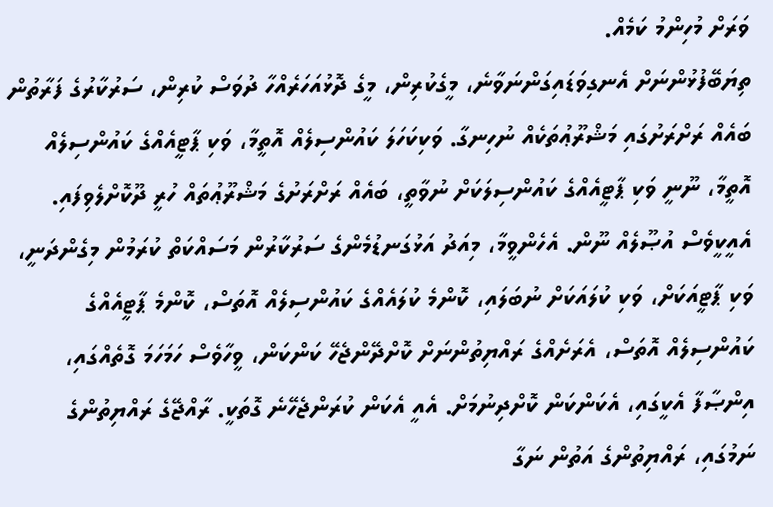ވަރަށް މުހިންމު ކަމެއް.
ތިޔަބޭފުޅުންނަށް އެނގިވަޑައިގަންނަވާނެ، މީގެކުރިން، މީގެ ދޮޅުއަހަރެއްހާ ދުވަސް ކުރިން، ސަރުކާރުގެ ފަރާތުން ބައެއް ރަށްރަށުގައި މަޝްރޫޢުތަކެއް ނުހިނގާ. ވަކިކަހަލަ ކައުންސިލެއް އޮތީމާ، ވަކި ޕާޓީއެއްގެ ކައުންސިލެއް އޮތީމާ، ނޫނީ ވަކި ޕާޓީއެއްގެ ކައުންސިލަކަށް ނުވާތީ، ބައެއް ރަށްރަށުގެ މަޝްރޫޢުތައް ހުރީ ދޫކޮށްލެވިފައި. އެއީކީވެސް އުޞޫލެއް ނޫން. އެހެންވީމާ، މިއަދު އަޅުގަނޑުމެންގެ ސަރުކާރުން މަސައްކަތް ކުރަމުން މިގެންދަނީ، ވަކި ޕާޓީއަކަށް، ވަކި ކުލައަކަށް ނުބަލައި، ކޮންމެ ކުލައެއްގެ ކައުންސިލެއް އޮތަސް، ކޮންމެ ޕާޓީއެއްގެ ކައުންސިލެއް އޮތަސް، އެރަށެއްގެ ރައްޔިތުންނަށް ކޮށްދޭންޖެހޭ ކަންކަން، ވީހާވެސް ހަމަހަމަ ގޮތެއްގައި، އިންޞާފާ އެކީގައި، އެކަންކަން ކޮށްދިނުމަށް. އެއީ އެކަން ކުރަންޖެހޭނެ ގޮތަކީ. ރާއްޖޭގެ ރައްޔިތުންގެ ނަމުގައި، ރައްޔިތުންގެ އަތުން ނަގާ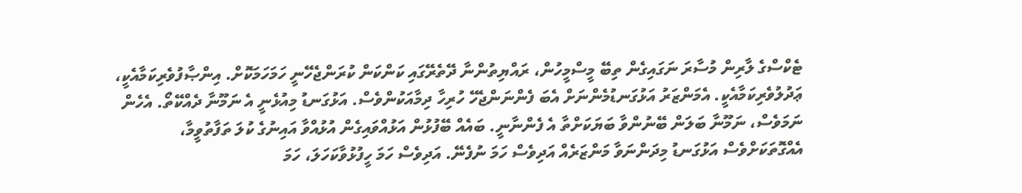ޓެކްސްގެ ލާރިން މުސާރަ ނަގައިގެން ތިބޭ މީސްމީހުން، ރައްޔިތުންނާ ދޭތެރޭގައި ކަންކަން ކުރަންޖެހޭނީ ހަމަހަމަކޮށް. އިންޞާފުވެރިކަމާއެކީ، ޢަދުލުވެރިކަމާއެކީ. އެމަންޒަރު އަޅުގަނޑުމެންނަށް އެބަ ފެންނަންޖެހޭ ހުރިހާ ދިމާއަކުންވެސް. އަޅުގަނޑު މިއުޅެނީ އެ ނަމޫނާ ދެއްކޭތޯ. އެހެން ނަމަވެސް، ނަމޫނާ ބަލަން ބޭނުންވާ ބަޔަކަށްތާ އެ ފެންނާނީ. ބައެއް ބޭފުޅުން އަޅުއްވައިގެން އުޅުއްވާ އައިނުގެ ކުލަ ތަފާތުވީމާ، އެއްގޮތަކަށްވެސް އަޅުގަނޑު މިދަންނަވާ މަންޒަރެއް އަދިވެސް ހަމަ ނުފެނޭ. އަދިވެސް ހަމަ ހީފުޅުވާކަހަލަ، ހަމަ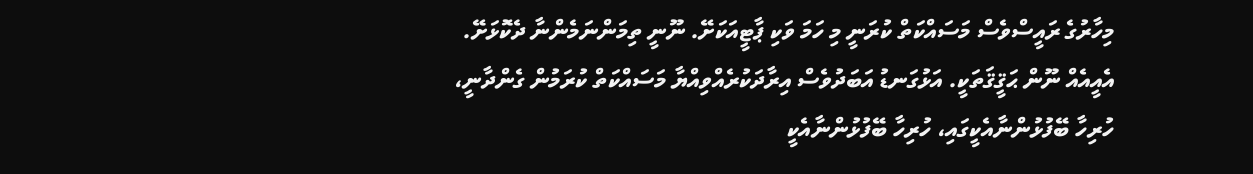މިހާރުގެ ރައީސްވެސް މަސައްކަތް ކުރަނީ މި ހަމަ ވަކި ޕާޓީއަކަށޭ. ނޫނީ ތިމަންނަމެންނާ ދެކޮޅަށޭ. އެއީއެއް ނޫން ޙަޤީޤަތަކީ. އަޅުގަނޑު އަބަދުވެސް އިރާދަކުރެއްވިއްޔާ މަސައްކަތް ކުރަމުން ގެންދާނީ، ހުރިހާ ބޭފުޅުންނާއެކީގައި، ހުރިހާ ބޭފުޅުންނާއެކީ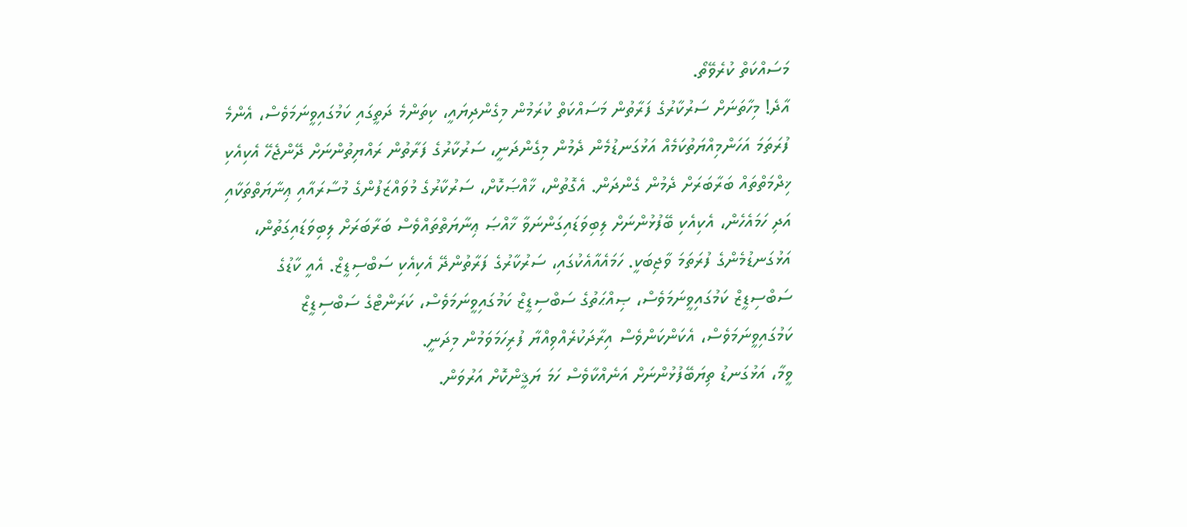މަސައްކަތް ކުރެވޭތޯ.
އާދެ! މިހާތަނަށް ސަރުކާރުގެ ފަރާތުން މަސައްކަތް ކުރަމުން މިގެންދިޔައީ، ކިތަންމެ ދަތީގައި ކަމުގައިވީނަމަވެސް، އެންމެ ފުރަތަމަ އަހަންމިއްޔަތުކަމެއް އަޅުގަނޑުމެން ދެމުން މިގެންދަނީ، ސަރުކާރުގެ ފަރާތުން ރައްޔިތުންނަށް ދޭންޖެހޭ އެކިއެކި ޚިދްމަތްތައް ބަރާބަރަށް ދެމުން ގެންދަން. އެގޮތުން، ޚާއްޞަކޮށް، ސަރުކާރުގެ މުވައްޒަފުންގެ މުސާރައާއި ޢިނާޔަތްތަކާއި އަދި ހަމައެހެން، އެކިއެކި ބޭފުޅުންނަށް ލިބިވަޑައިގަންނަވާ ޚާއްޞަ ޢިނާޔަތްތައްވެސް ބަރާބަރަށް ލިބިވަޑައިގަތުން، އަޅުގަނޑުމެންގެ ފުރަތަމަ ވާޖިބަކީ. ހަމައެއާއެކުގައި، ސަރުކާރުގެ ފަރާތުންދޭ އެކިއެކި ސަބްސިޑީޒް. އެއީ ކާޑުގެ ސަބްސިޑީޒް ކަމުގައިވީނަމަވެސް، ޞިއްޙަތުގެ ސަބްސިޑީޒް ކަމުގައިވީނަމަވެސް، ކަރަންޓްގެ ސަބްސިޑީޒް ކަމުގައިވީނަމަވެސް، އެކަންކަންވެސް އިރާދަކުރެއްވިއްޔާ ފުރިހަމަވަމުން މިދަނީ.
ވީމާ، އަޅުގަނޑު ތިޔަބޭފުޅުންނަށް އަނެއްކާވެސް ހަމަ ޔަޤީންކޮށް އަރުވަން.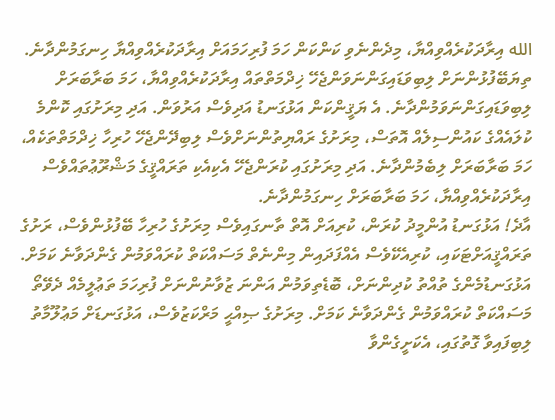الله އިރާދަކުރެއްވިއްޔާ، މިދެންނެވި ކަންކަން ހަމަ ފުރިހަމައަށް އިރާދަކުރެއްވިއްޔާ ހިނގަމުންދާނެ. ތިޔަބޭފުޅުންނަށް ލިބިވަޑައިގަންނަވަންޖެހޭ ޚިދްމަތްތައް އިރާދަކުރެއްވިއްޔާ، ހަމަ ބަރާބަރަށް ލިބިވަޑައިގަންނަވަމުންދާނެ. އެ ޔަޤީންކަން އަޅުގަނޑު އަދިވެސް އަރުވަން. އަދި މިރަށުގައި ކޮންމެ ކުލައެއްގެ ކައުންސިލެއް އޮތަސް، މިރަށުގެ ރައްޔިތުންނަށްވެސް ލިބިދޭންޖެހޭ ހުރިހާ ޚިދްމަތްތަކެއް، ހަމަ ބަރާބަރަށް ލިބެމުންދާނެ. އަދި މިރަށުގައި ކުރަންޖެހޭ އެކިއެކި ތަރައްޤީގެ މަޝްރޫޢުތައްވެސް އިރާދަކުރެއްވިއްޔާ، ހަމަ ބަރާބަރަށް ހިނގަމުންދާނެ.
އާދެ! އަޅުގަނޑު އުންމީދު ކުރަން، ކުރިއަށް އޮތް ތާނގައިވެސް މިރަށުގެ ހުރިހާ ބޭފުޅުންވެސް، ރަށުގެ ތަރައްޤީއަށްޓަކައި، ކުރިއެކޭވެސް އެއްފަދައިން މިންނެތް މަސައްކަތް ކުރައްވަމުން ގެންދަވާނެ ކަމަށް. އަޅުގަނޑުމެންގެ ތުއްތު ކުދިންނަށް، ބޮޑެތިވަމުން އަންނަ ޒުވާނުންނަށް ފުރިހަމަ ތަޢުލީމެއް ދެވޭތޯ މަސައްކަތް ކުރައްވަމުން ގެންދަވާނެ ކަމަށް. މިރަށުގެ ޞިއްޙީ މަރްކަޒުވެސް، އަޅުގަނޑަށް މަޢުލޫމާތު ލިބިފައިވާ ގޮތުގައި، އެކަށީގެންވާ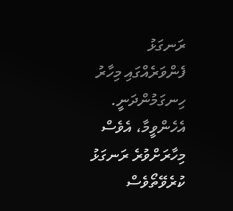ރަނގަޅު ފެންވަރެއްގައި މިހާރު ހިނގަމުންދަނީ. އެހެންވީމާ، އެވެސް މިހާރަށްވުރެ ރަނގަޅު ކުރެވޭތޯވެސް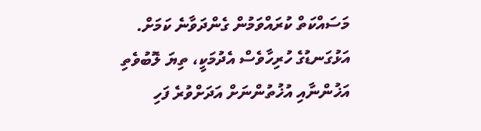މަސައްކަތް ކުރައްވަމުން ގެންދަވާނެ ކަމަށް.
އަޅުގަނޑުގެ ހުރިހާވެސް އެދުމަކީ، ތިޔަ ލޮބުވެތި އަޚުންނާއި އުޚުތުންނަށް އަދަށްވުރެ ފަހި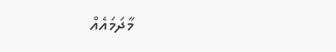މާދަމައެއް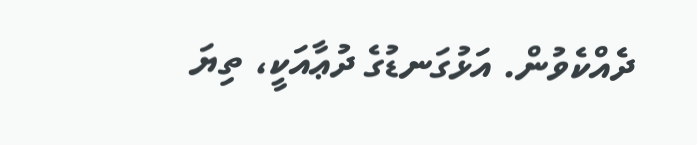ދެއްކެވުން. އަޅުގަނޑުގެ ދުޢާއަކީ، ތިޔަ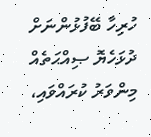ހުރިހާ ބޭފުޅުންނަށް ދުޅަހެޔޮ ޞިއްޙަތެއް މިންވަރު ކުރައްވައި،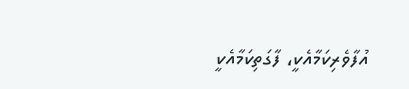އުފާވެރިކަމާއެކީ، ފާގަތިކަމާއެކީ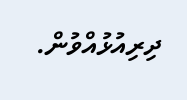ދިރިއުޅުއްވުން.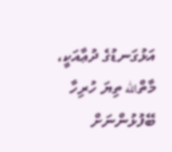އަޅުގަނޑުގެ ދުޢާއަކީ، މާތްالله ތިޔަ ހުރިހާ ބޭފުޅުންނަށް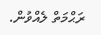ރަޙްމަތް ލެއްވުން.